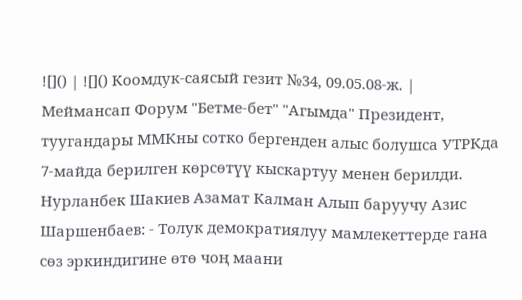![]() | ![]() Коомдук-саясый гезит №34, 09.05.08-ж. |
Меймансап Форум "Бетме-бет" "Агымда" Президент, туугандары ММКны сотко бергенден алыс болушса УТРКда 7-майда берилген көрсөтүү кыскартуу менен берилди. Нурланбек Шакиев Азамат Калман Алып баруучу Азис Шаршенбаев: - Толук демократиялуу мамлекеттерде гана сөз эркиндигине өтө чоң маани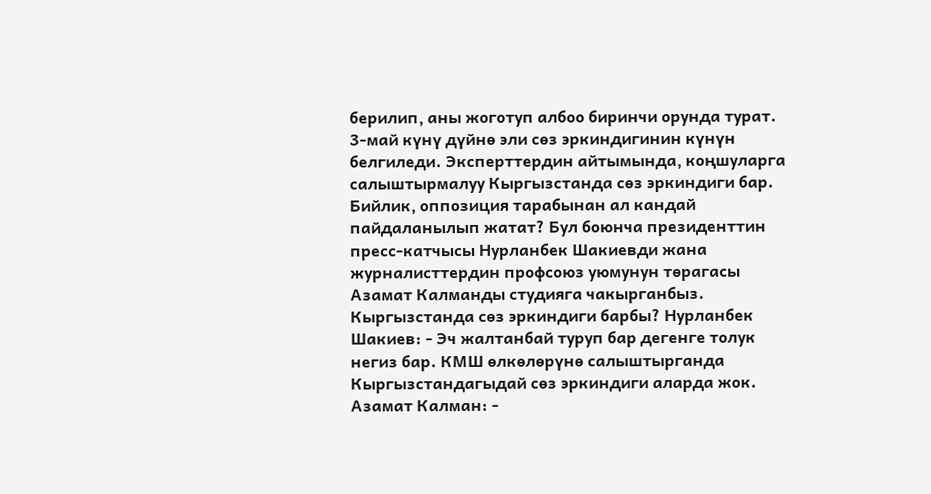берилип, аны жоготуп албоо биринчи орунда турат. 3-май күнү дүйнө эли сөз эркиндигинин күнүн белгиледи. Эксперттердин айтымында, коңшуларга салыштырмалуу Кыргызстанда сөз эркиндиги бар. Бийлик, оппозиция тарабынан ал кандай пайдаланылып жатат? Бул боюнча президенттин пресс-катчысы Нурланбек Шакиевди жана журналисттердин профсоюз уюмунун төрагасы Азамат Калманды студияга чакырганбыз. Кыргызстанда сөз эркиндиги барбы? Нурланбек Шакиев: - Эч жалтанбай туруп бар дегенге толук негиз бар. КМШ өлкөлөрүнө салыштырганда Кыргызстандагыдай сөз эркиндиги аларда жок. Азамат Калман: -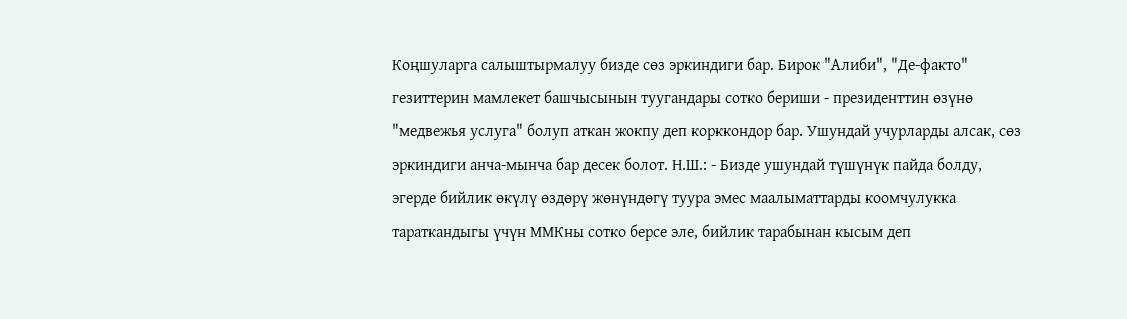Коңшуларга салыштырмалуу бизде сөз эркиндиги бар. Бирок "Алиби", "Де-факто" гезиттерин мамлекет башчысынын туугандары сотко бериши - президенттин өзүнө "медвежья услуга" болуп аткан жокпу деп корккондор бар. Ушундай учурларды алсак, сөз эркиндиги анча-мынча бар десек болот. Н.Ш.: - Бизде ушундай түшүнүк пайда болду, эгерде бийлик өкүлү өздөрү жөнүндөгү туура эмес маалыматтарды коомчулукка тараткандыгы үчүн ММКны сотко берсе эле, бийлик тарабынан кысым деп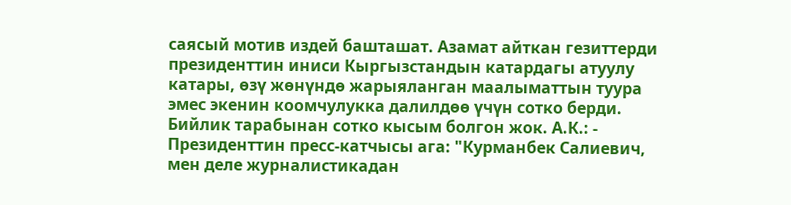саясый мотив издей башташат. Азамат айткан гезиттерди президенттин иниси Кыргызстандын катардагы атуулу катары, өзү жөнүндө жарыяланган маалыматтын туура эмес экенин коомчулукка далилдөө үчүн сотко берди. Бийлик тарабынан сотко кысым болгон жок. А.К.: - Президенттин пресс-катчысы ага: "Курманбек Салиевич, мен деле журналистикадан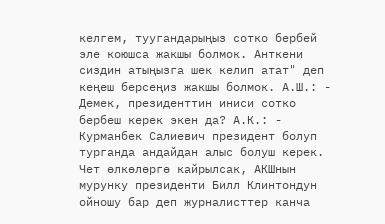келгем, туугандарыңыз сотко бербей эле коюшса жакшы болмок. Анткени сиздин атыңызга шек келип атат" деп кеңеш берсеңиз жакшы болмок. А.Ш.: - Демек, президенттин иниси сотко бербеш керек экен да? А.К.: - Курманбек Салиевич президент болуп турганда андайдан алыс болуш керек. Чет өлкөлөргө кайрылсак, АКШнын мурунку президенти Билл Клинтондун ойношу бар деп журналисттер канча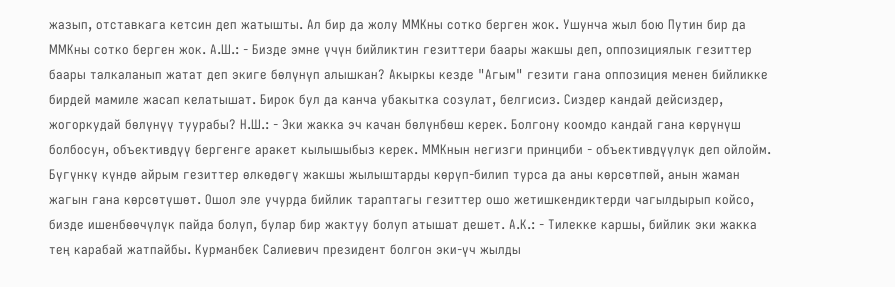жазып, отставкага кетсин деп жатышты. Ал бир да жолу ММКны сотко берген жок. Ушунча жыл бою Путин бир да ММКны сотко берген жок. А.Ш.: - Бизде эмне үчүн бийликтин гезиттери баары жакшы деп, оппозициялык гезиттер баары талкаланып жатат деп экиге бөлүнүп алышкан? Акыркы кезде "Агым" гезити гана оппозиция менен бийликке бирдей мамиле жасап келатышат. Бирок бул да канча убакытка созулат, белгисиз. Сиздер кандай дейсиздер, жогоркудай бөлүнүү туурабы? Н.Ш.: - Эки жакка эч качан бөлүнбөш керек. Болгону коомдо кандай гана көрүнүш болбосун, объективдүү бергенге аракет кылышыбыз керек. ММКнын негизги принциби - объективдүүлүк деп ойлойм. Бүгүнкү күндө айрым гезиттер өлкөдөгү жакшы жылыштарды көрүп-билип турса да аны көрсөтпөй, анын жаман жагын гана көрсөтүшөт. Ошол эле учурда бийлик тараптагы гезиттер ошо жетишкендиктерди чагылдырып койсо, бизде ишенбөөчүлүк пайда болуп, булар бир жактуу болуп атышат дешет. А.К.: - Тилекке каршы, бийлик эки жакка тең карабай жатпайбы. Курманбек Салиевич президент болгон эки-үч жылды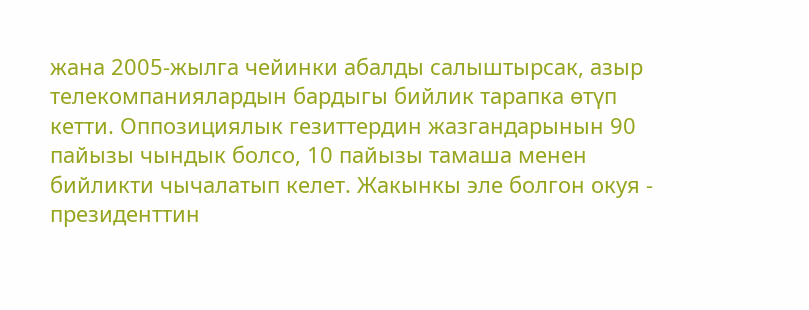жана 2005-жылга чейинки абалды салыштырсак, азыр телекомпаниялардын бардыгы бийлик тарапка өтүп кетти. Оппозициялык гезиттердин жазгандарынын 90 пайызы чындык болсо, 10 пайызы тамаша менен бийликти чычалатып келет. Жакынкы эле болгон окуя - президенттин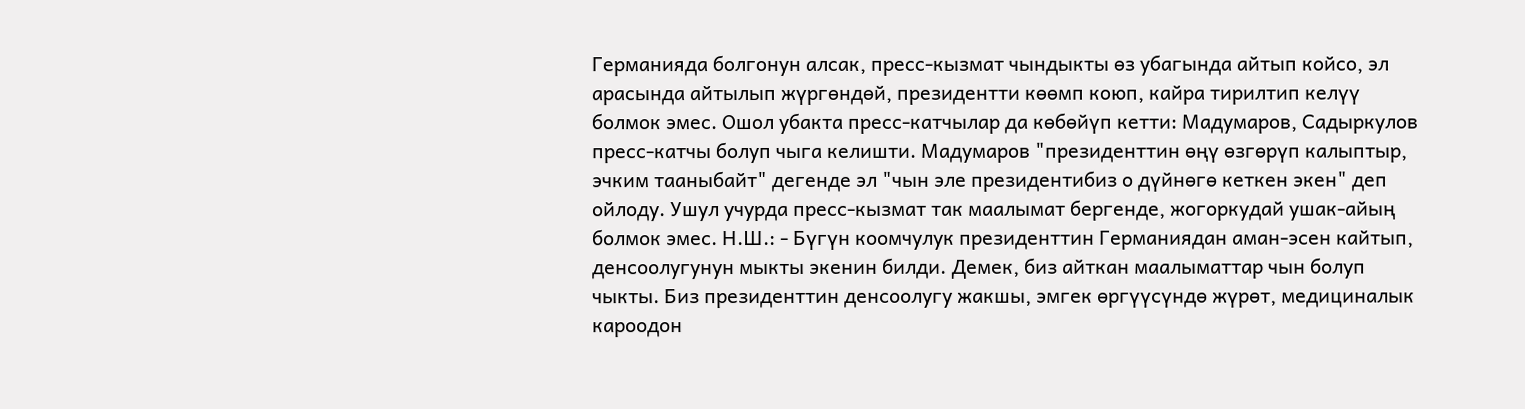Германияда болгонун алсак, пресс-кызмат чындыкты өз убагында айтып койсо, эл арасында айтылып жүргөндөй, президентти көөмп коюп, кайра тирилтип келүү болмок эмес. Ошол убакта пресс-катчылар да көбөйүп кетти: Мадумаров, Садыркулов пресс-катчы болуп чыга келишти. Мадумаров "президенттин өңү өзгөрүп калыптыр, эчким тааныбайт" дегенде эл "чын эле президентибиз о дүйнөгө кеткен экен" деп ойлоду. Ушул учурда пресс-кызмат так маалымат бергенде, жогоркудай ушак-айың болмок эмес. Н.Ш.: - Бүгүн коомчулук президенттин Германиядан аман-эсен кайтып, денсоолугунун мыкты экенин билди. Демек, биз айткан маалыматтар чын болуп чыкты. Биз президенттин денсоолугу жакшы, эмгек өргүүсүндө жүрөт, медициналык кароодон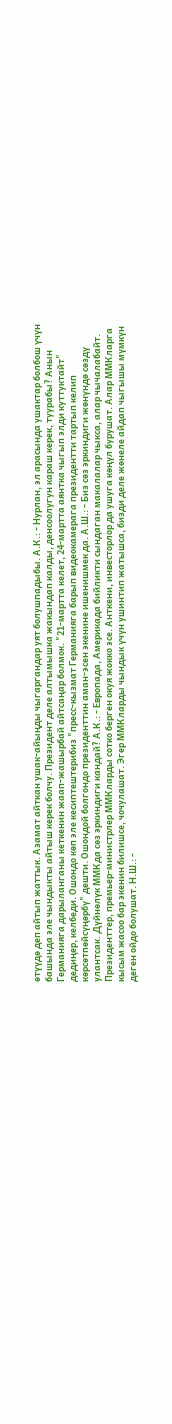өтүүдө деп айтып жаттык. Азамат айткан ушак-айыңды чыгаргандар уят болушпадыбы. А.К.: - Нурлан, эл арасында ушактар болбош үчүн башында эле чындыкты айтыш керек болчу. Президент деле алтымышка жакындап калды, денсоолугун караш керек, туурабы? Анын Германияга дарыланганы кеткенин жаап-жашырбай айтсаңар болмок. "21-мартта келет, 24-мартта аянтка чыгып элди куттуктайт" дедиңер, келбеди. Ошондо көп эле кесиптештерибиз "пресс-кызмат Германияга барып видеокамерага президентти тартып келип көрсөтпөйсүңөрбү" дешти. Ошондой болгондо президенттин аман-эсен экенине ишенишмек да. А.Ш.: - Биз сөз эркиндиги жөнүндө сөздү улантсак. Дүйнөлүк ММКда сөз эркиндиги кандай? А.К.: - Европада, Америкада бийликти сындаган макалалар чыкса, алар чычалабайт. Президенттер, премьер-министрлер ММКларды сотко берген окуя жокко эсе. Анткени, инвесторлор да ушуга көңүл бурушат. Алар ММКларга кысым жасоо бар экенин билишсе, чочулашат. Эгер ММКларды чындык үчүн ушинтип жатышса, бизди деле жөнеле айдап чыгышы мүмкүн деген ойдо болушат. Н.Ш.: -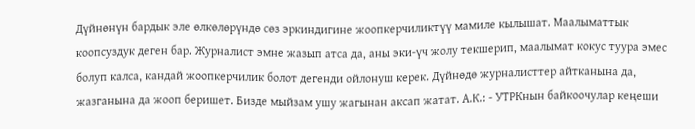Дүйнөнүн бардык эле өлкөлөрүндө сөз эркиндигине жоопкерчиликтүү мамиле кылышат. Маалыматтык коопсуздук деген бар. Журналист эмне жазып атса да, аны эки-үч жолу текшерип, маалымат кокус туура эмес болуп калса, кандай жоопкерчилик болот дегенди ойлонуш керек. Дүйнөдө журналисттер айтканына да, жазганына да жооп беришет. Бизде мыйзам ушу жагынан аксап жатат. А.К.: - УТРКнын байкоочулар кеңеши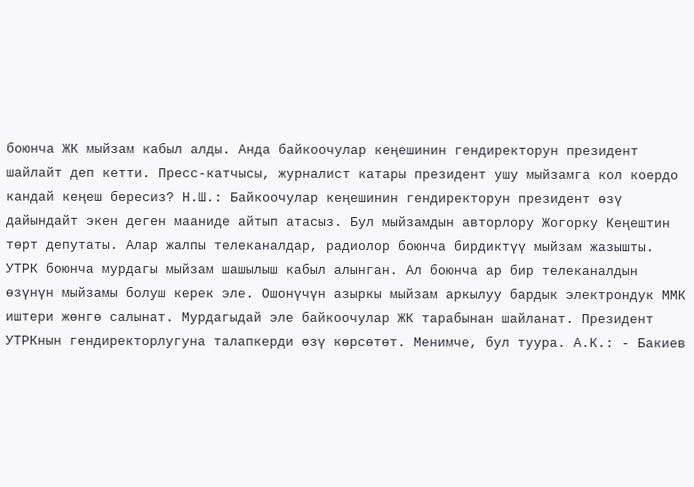боюнча ЖК мыйзам кабыл алды. Анда байкоочулар кеңешинин гендиректорун президент шайлайт деп кетти. Пресс-катчысы, журналист катары президент ушу мыйзамга кол коердо кандай кеңеш бересиз? Н.Ш.: Байкоочулар кеңешинин гендиректорун президент өзү дайындайт экен деген мааниде айтып атасыз. Бул мыйзамдын авторлору Жогорку Кеңештин төрт депутаты. Алар жалпы телеканалдар, радиолор боюнча бирдиктүү мыйзам жазышты. УТРК боюнча мурдагы мыйзам шашылыш кабыл алынган. Ал боюнча ар бир телеканалдын өзүнүн мыйзамы болуш керек эле. Ошонүчүн азыркы мыйзам аркылуу бардык электрондук ММК иштери жөнгө салынат. Мурдагыдай эле байкоочулар ЖК тарабынан шайланат. Президент УТРКнын гендиректорлугуна талапкерди өзү көрсөтөт. Менимче, бул туура. А.К.: - Бакиев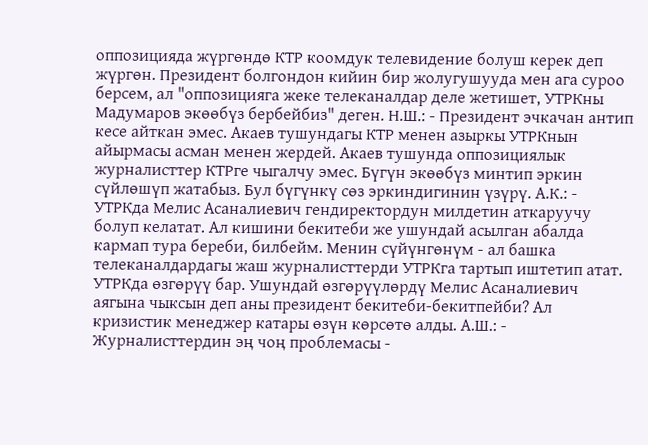оппозицияда жүргөндө КТР коомдук телевидение болуш керек деп жүргөн. Президент болгондон кийин бир жолугушууда мен ага суроо берсем, ал "оппозицияга жеке телеканалдар деле жетишет, УТРКны Мадумаров экөөбүз бербейбиз" деген. Н.Ш.: - Президент эчкачан антип кесе айткан эмес. Акаев тушундагы КТР менен азыркы УТРКнын айырмасы асман менен жердей. Акаев тушунда оппозициялык журналисттер КТРге чыгалчу эмес. Бүгүн экөөбүз минтип эркин сүйлөшүп жатабыз. Бул бүгүнкү сөз эркиндигинин үзүрү. А.К.: - УТРКда Мелис Асаналиевич гендиректордун милдетин аткаруучу болуп келатат. Ал кишини бекитеби же ушундай асылган абалда кармап тура береби, билбейм. Менин сүйүнгөнүм - ал башка телеканалдардагы жаш журналисттерди УТРКга тартып иштетип атат. УТРКда өзгөрүү бар. Ушундай өзгөрүүлөрдү Мелис Асаналиевич аягына чыксын деп аны президент бекитеби-бекитпейби? Ал кризистик менеджер катары өзүн көрсөтө алды. А.Ш.: - Журналисттердин эң чоң проблемасы -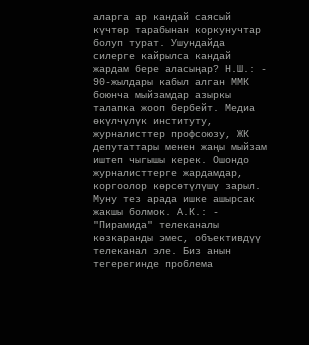аларга ар кандай саясый күчтөр тарабынан коркунучтар болуп турат. Ушундайда силерге кайрылса кандай жардам бере аласыңар? Н.Ш.: - 90-жылдары кабыл алган ММК боюнча мыйзамдар азыркы талапка жооп бербейт. Медиа өкүлчүлүк институту, журналисттер профсоюзу, ЖК депутаттары менен жаңы мыйзам иштеп чыгышы керек. Ошондо журналисттерге жардамдар, коргоолор көрсөтүлүшү зарыл. Муну тез арада ишке ашырсак жакшы болмок. А.К.: - "Пирамида" телеканалы көзкаранды эмес, объективдүү телеканал эле. Биз анын тегерегинде проблема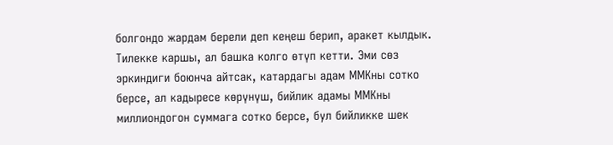болгондо жардам берели деп кеңеш берип, аракет кылдык. Тилекке каршы, ал башка колго өтүп кетти. Эми сөз эркиндиги боюнча айтсак, катардагы адам ММКны сотко берсе, ал кадыресе көрүнүш, бийлик адамы ММКны миллиондогон суммага сотко берсе, бул бийликке шек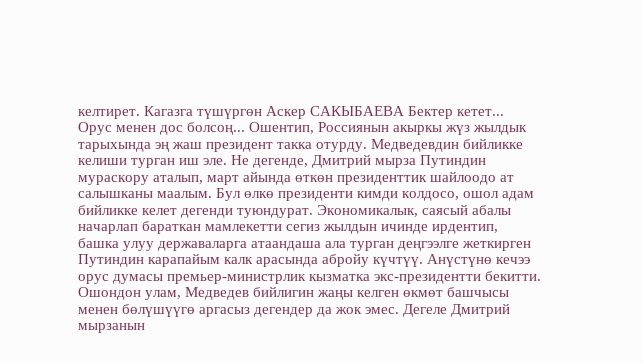келтирет. Кагазга түшүргөн Аскер САКЫБАЕВА Бектер кетет... Орус менен дос болсоң... Ошентип, Россиянын акыркы жүз жылдык тарыхында эң жаш президент такка отурду. Медведевдин бийликке келиши турган иш эле. Не дегенде, Дмитрий мырза Путиндин мураскору аталып, март айында өткөн президенттик шайлоодо ат салышканы маалым. Бул өлкө президенти кимди колдосо, ошол адам бийликке келет дегенди туюндурат. Экономикалык, саясый абалы начарлап бараткан мамлекетти сегиз жылдын ичинде ирдентип, башка улуу державаларга атаандаша ала турган деңгээлге жеткирген Путиндин карапайым калк арасында абройу күчтүү. Анүстүнө кечээ орус думасы премьер-министрлик кызматка экс-президентти бекитти. Ошондон улам, Медведев бийлигин жаңы келген өкмөт башчысы менен бөлүшүүгө аргасыз дегендер да жок эмес. Дегеле Дмитрий мырзанын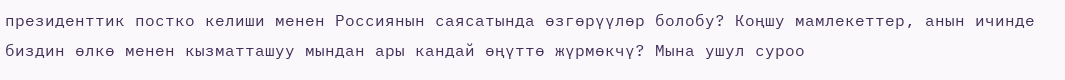президенттик постко келиши менен Россиянын саясатында өзгөрүүлөр болобу? Коңшу мамлекеттер, анын ичинде биздин өлкө менен кызматташуу мындан ары кандай өңүттө жүрмөкчү? Мына ушул суроо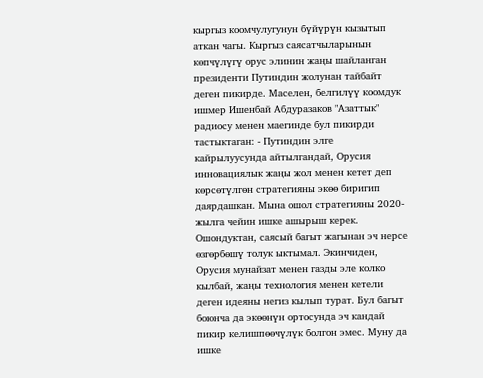кыргыз коомчулугунун бүйүрүн кызытып аткан чагы. Кыргыз саясатчыларынын көпчүлүгү орус элинин жаңы шайланган президенти Путиндин жолунан тайбайт деген пикирде. Маселен, белгилүү коомдук ишмер Ишенбай Абдуразаков "Азаттык" радиосу менен маегинде бул пикирди тастыктаган: - Путиндин элге кайрылуусунда айтылгандай, Орусия инновациялык жаңы жол менен кетет деп көрсөтүлгөн стратегияны экөө биригип даярдашкан. Мына ошол стратегияны 2020-жылга чейин ишке ашырыш керек. Ошондуктан, саясый багыт жагынан эч нерсе өзгөрбөшү толук ыктымал. Экинчиден, Орусия мунайзат менен газды эле колко кылбай, жаңы технология менен кетели деген идеяны негиз кылып турат. Бул багыт боюнча да экөөнүн ортосунда эч кандай пикир келишпөөчүлүк болгон эмес. Муну да ишке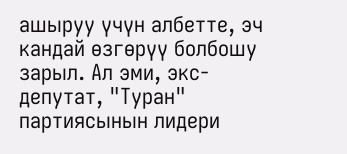ашыруу үчүн албетте, эч кандай өзгөрүү болбошу зарыл. Ал эми, экс-депутат, "Туран" партиясынын лидери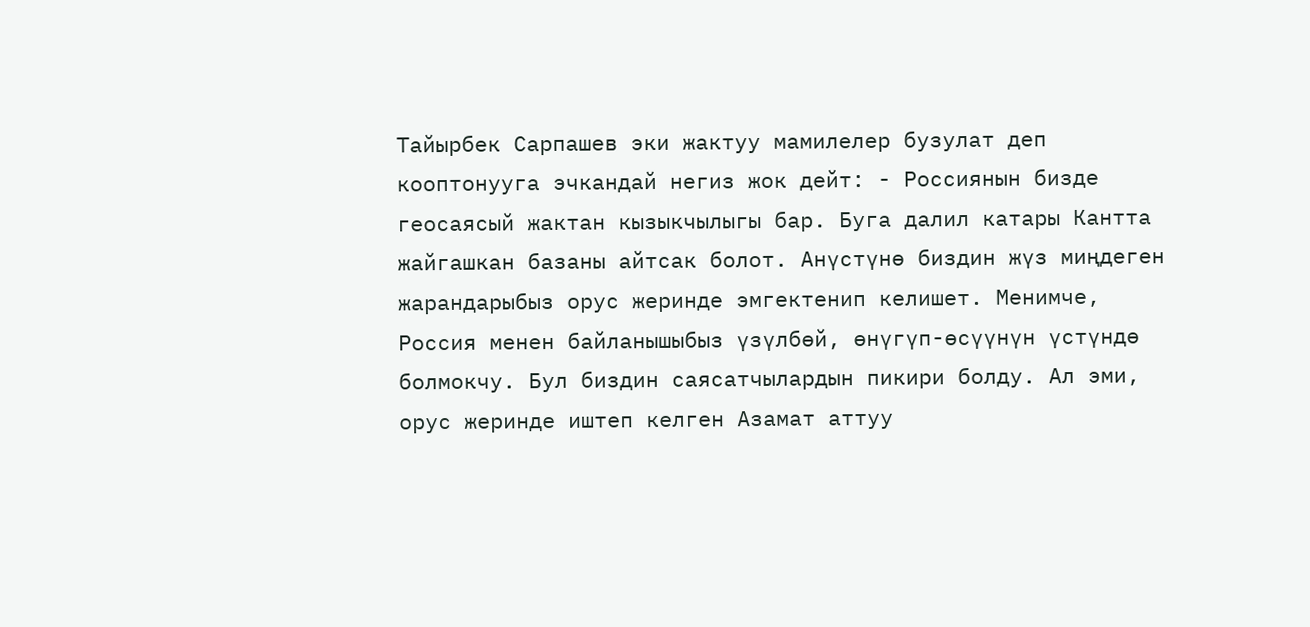Тайырбек Сарпашев эки жактуу мамилелер бузулат деп кооптонууга эчкандай негиз жок дейт: - Россиянын бизде геосаясый жактан кызыкчылыгы бар. Буга далил катары Кантта жайгашкан базаны айтсак болот. Анүстүнө биздин жүз миңдеген жарандарыбыз орус жеринде эмгектенип келишет. Менимче, Россия менен байланышыбыз үзүлбөй, өнүгүп-өсүүнүн үстүндө болмокчу. Бул биздин саясатчылардын пикири болду. Ал эми, орус жеринде иштеп келген Азамат аттуу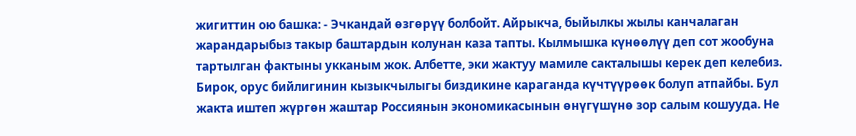жигиттин ою башка: - Эчкандай өзгөрүү болбойт. Айрыкча, быйылкы жылы канчалаган жарандарыбыз такыр баштардын колунан каза тапты. Кылмышка күнөөлүү деп сот жообуна тартылган фактыны укканым жок. Албетте, эки жактуу мамиле сакталышы керек деп келебиз. Бирок, орус бийлигинин кызыкчылыгы биздикине караганда күчтүүрөөк болуп атпайбы. Бул жакта иштеп жүргөн жаштар Россиянын экономикасынын өнүгүшүнө зор салым кошууда. Не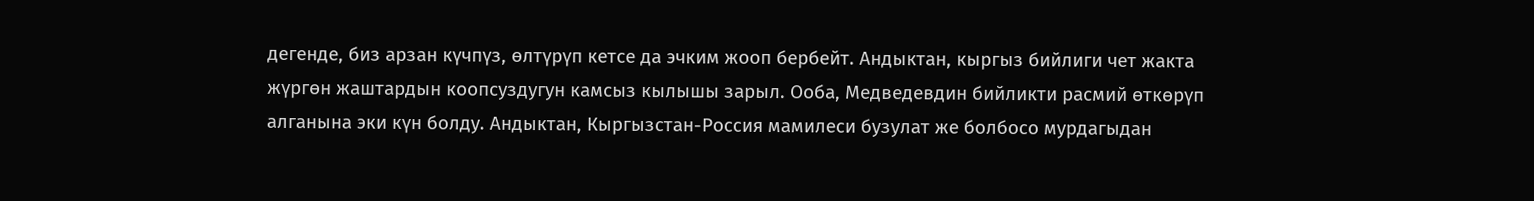дегенде, биз арзан күчпүз, өлтүрүп кетсе да эчким жооп бербейт. Андыктан, кыргыз бийлиги чет жакта жүргөн жаштардын коопсуздугун камсыз кылышы зарыл. Ооба, Медведевдин бийликти расмий өткөрүп алганына эки күн болду. Андыктан, Кыргызстан-Россия мамилеси бузулат же болбосо мурдагыдан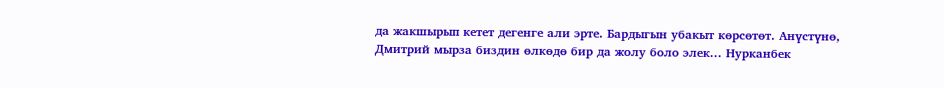да жакшырып кетет дегенге али эрте. Бардыгын убакыт көрсөтөт. Анүстүнө, Дмитрий мырза биздин өлкөдө бир да жолу боло элек... Нурканбек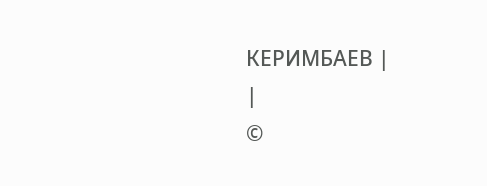КЕРИМБАЕВ |
|
©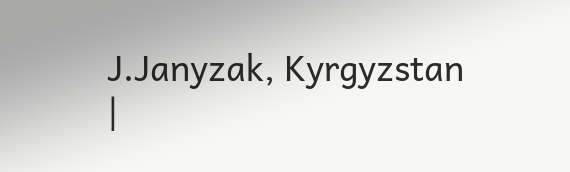J.Janyzak, Kyrgyzstan
|